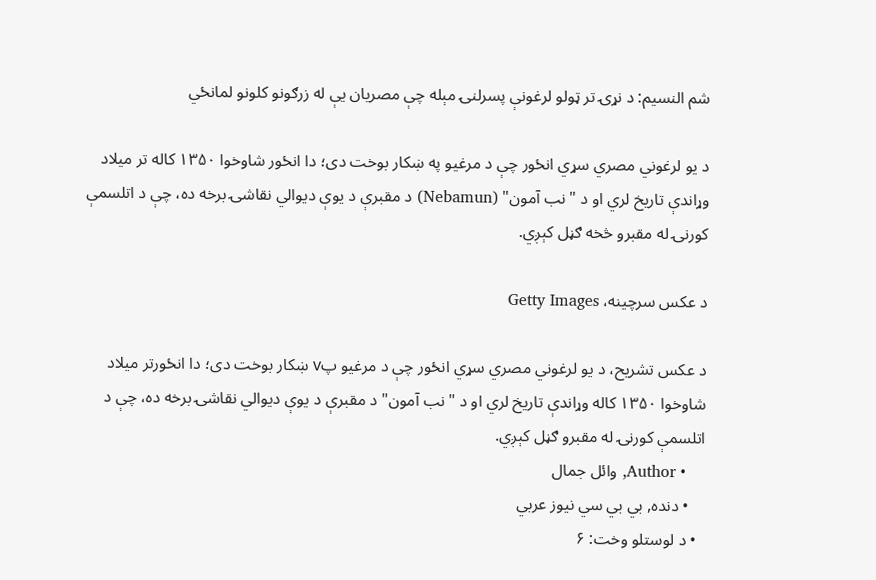شم النسيم: د نړۍ تر ټولو لرغونې پسرلنۍ مېله چې مصریان یې له زرګونو کلونو لمانځي

د یو لرغوني مصري سړي انځور چې د مرغیو په ښکار بوخت دی؛ دا انځور شاوخوا ۱۳۵۰ کاله تر میلاد وړاندې تاریخ لري او د "نب آمون" (Nebamun) د مقبرې د یوې دیوالي نقاشۍ برخه ده، چې د اتلسمې کورنۍ له مقبرو څخه ګڼل کېږي.

د عکس سرچینه، Getty Images

د عکس تشریح، د یو لرغوني مصري سړي انځور چې د مرغیو پv ښکار بوخت دی؛ دا انځورتر میلاد شاوخوا ۱۳۵۰ کاله وړاندې تاریخ لري او د "نب آمون" د مقبرې د یوې دیوالي نقاشۍ برخه ده، چې د اتلسمې کورنۍ له مقبرو ګڼل کېږي.
    • Author, وائل جمال
    • دنده, بي بي سي نيوز عربي
  • د لوستلو وخت: ۶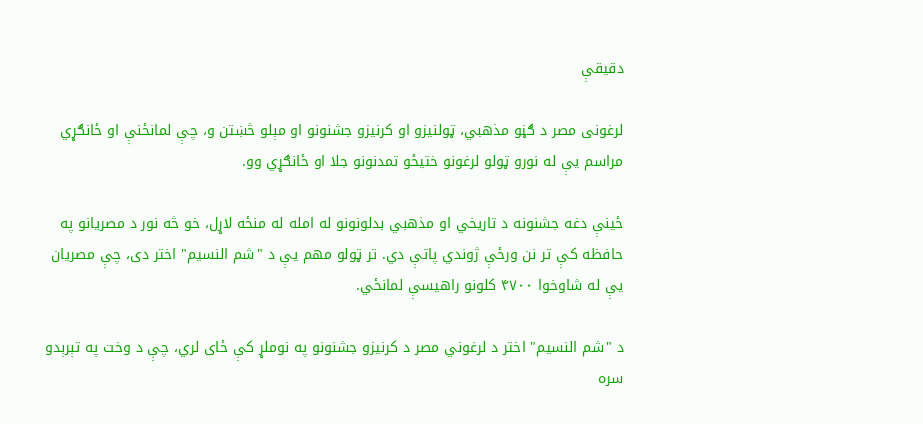دقیقې

لرغونی مصر د ګڼو مذهبي، ټولنیزو او کرنیزو جشنونو او مېلو څښتن و، چې لمانځنې او ځانګړي مراسم یې له نورو ټولو لرغونو ختیځو تمدنونو جلا او ځانګړي وو.

ځینې دغه جشنونه د تاریخي او مذهبي بدلونونو له امله له منځه لاړل، خو څه نور د مصریانو په حافظه کې تر نن ورځې ژوندي پاتې دي. تر ټولو مهم یې د "شم النسيم" اختر دی، چې مصریان یې له شاوخوا ۴۷۰۰ کلونو راهیسې لمانځي.

د "شم النسيم" اختر د لرغوني مصر د کرنیزو جشنونو په نوملړ کې ځای لري، چې د وخت په تېرېدو سره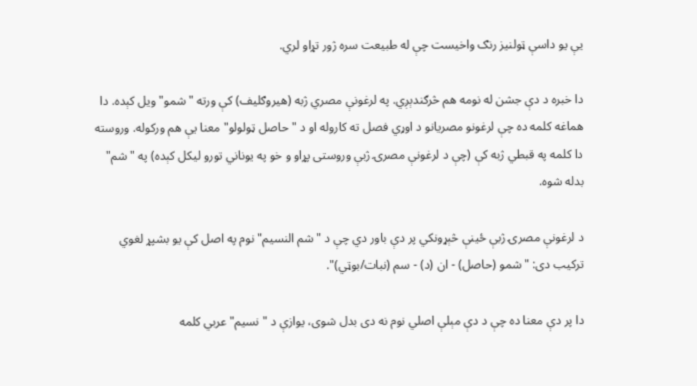یې یو داسې ټولنیز رنګ واخیست چې له طبیعت سره ژور تړاو لري.

دا خبره د دې جشن له نومه هم څرګندېږي. په لرغونې مصري ژبه (هیروګلیف) کې ورته "شمو" ویل کېده. دا هماغه کلمه ده چې لرغونو مصریانو د اوړي فصل ته کاروله او د "حاصل ټولولو" معنا یې هم ورکوله. وروسته دا کلمه په قبطي ژبه کې (چې د لرغونې مصرۍ ژبې وروستی پړاو و خو په یوناني تورو لیکل کېده) په "شم" بدله شوه.

د لرغونې مصرۍ ژبې ځینې څېړونکي پر دې باور دي چې د "شم النسيم" نوم په اصل کې یو بشپړ لغوي ترکیب دی: "شمو (حاصل) - ان (د) - سم (نبات/بوټي)".

دا پر دې معنا ده چې د دې مېلې اصلي نوم نه دی بدل شوی، یوازې د "نسیم" عربي کلمه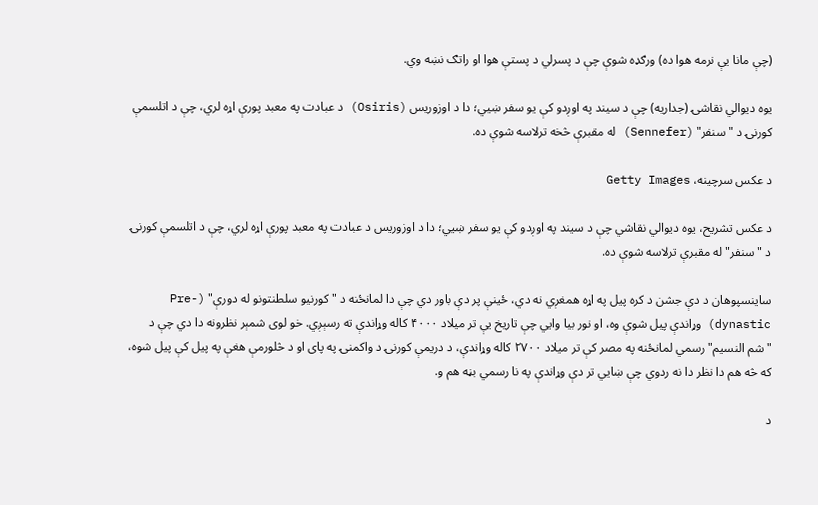(چې مانا یې نرمه هوا ده) ورګډه شوې چې د پسرلي د پستې هوا او راتګ نښه وي.

یوه دیوالي نقاشۍ (جداریه) چې د سیند په اوږدو کې یو سفر ښیي؛ دا د اوزوریس (Osiris) د عبادت په معبد پورې اړه لري، چې د اتلسمې کورنۍ د "سنفر" (Sennefer) له مقبرې څخه ترلاسه شوې ده.

د عکس سرچینه، Getty Images

د عکس تشریح، یوه دیوالي نقاشي چې د سیند په اوږدو کې یو سفر ښیي؛ دا د اوزوریس د عبادت په معبد پورې اړه لري، چې د اتلسمې کورنۍ د "سنفر" له مقبرې ترلاسه شوې ده.

ساینسپوهان د دې جشن د کره پیل په اړه همغږي نه دي، ځینې پر دې باور دي چې دا لمانځنه د "کورنیو سلطنتونو له دورې" (Pre-dynastic) وړاندې پیل شوې وه، او نور بیا وايي چې تاریخ یې تر میلاد ۴۰۰۰ کاله وړاندې ته رسېږي. خو لوی شمېر نظرونه دا دي چې د "شم النسيم" رسمي لمانځنه په مصر کې تر میلاد ۲۷۰۰ کاله وړاندې، د دریمې کورنۍ د واکمنۍ په پای او د څلورمې هغې په پیل کې پیل شوه، که څه هم دا نظر دا نه ردوي چې ښايي تر دې وړاندې په نا رسمي بڼه هم و.

د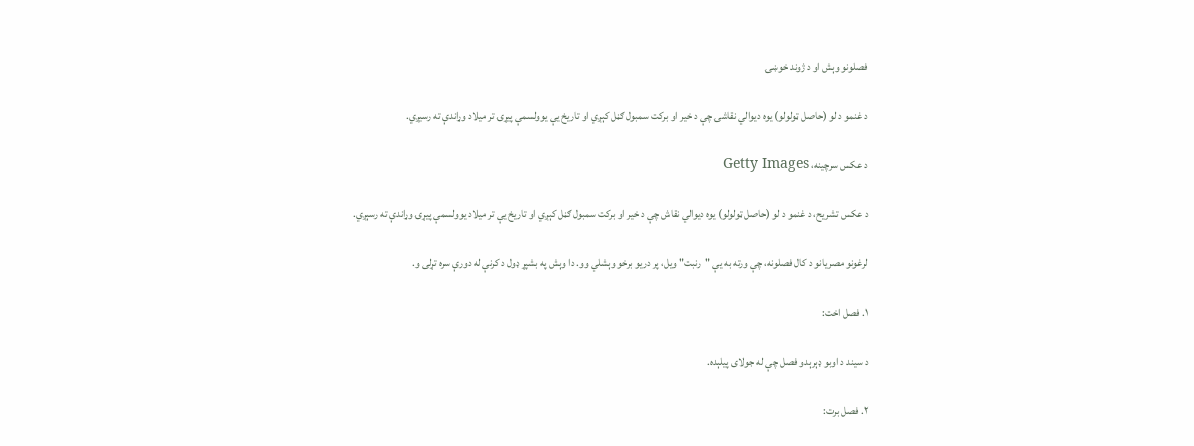فصلونو وېش او د ژوند خوښۍ

د غنمو د لو (حاصل ټولولو) یوه دیوالي نقاشۍ چې د خیر او برکت سمبول ګڼل کېږي او تاریخ یې یوولسمې پیړۍ تر میلاد وړاندې ته رسیږي.

د عکس سرچینه، Getty Images

د عکس تشریح، د غنمو د لو (حاصل ټولولو) یوه دیوالي نقاش چې د خیر او برکت سمبول ګڼل کېږي او تاریخ یې تر میلاد یوولسمې پیړۍ وړاندې ته رسېږي.

لرغونو مصریانو د کال فصلونه، چې ورته به یې "رنبت" ویل، پر دریو برخو وېشلي وو. دا وېش په بشپړ ډول د کرنې له دورې سره تړلی و.

۱. فصل اخت:

د سیند د اوبو ډېرېدو فصل چې له جولای پیلېده.

۲. فصل برت: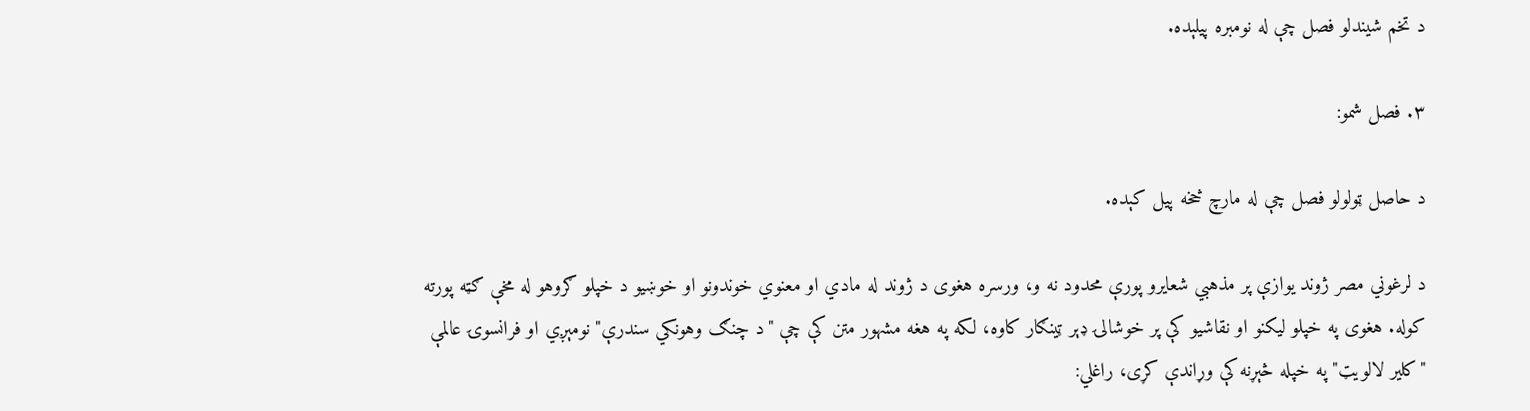د تخم شیندلو فصل چې له نومبره پیلېده.

۳. فصل شمو:

د حاصل ټولولو فصل چې له مارچ څخه پیل کېده.

د لرغوني مصر ژوند یوازې پر مذهبي شعایرو پورې محدود نه و، ورسره هغوی د ژوند له مادي او معنوي خوندونو او خوښیو د خپلو ګروهو له مخې ګټه پورته کوله. هغوی په خپلو لیکنو او نقاشیو کې پر خوشالۍ ډېر ټینګار کاوه، لکه په هغه مشهور متن کې چې "د چنګ وهونکي سندرې" نومېږي او فرانسوۍ عالمې "کلیر لالویټ" په خپله څېړنه کې وړاندې کړی، راغلي: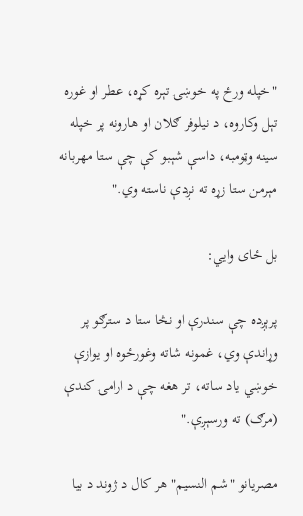"خپله ورځ په خوښۍ تېره کړه، عطر او غوره تېل وکاروه، د نیلوفر ګلان او هارونه پر خپله سینه وټومبه، داسې شېبو کې چې ستا مهربانه مېرمن ستا زړه ته نږدې ناسته وي."

بل ځای وايي:

پرېږده چې سندرې او نڅا ستا د سترګو پر وړاندې وي، غمونه شاته وغورځوه او یوازې خوښي یاد ساته، تر هغه چې د ارامۍ کندې (مرګ) ته ورسېږې."

مصریانو "شم النسيم" هر کال د ژوند د بیا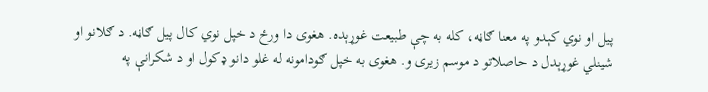پیل او نوي کېدو په معنا ګاڼه، کله به چې طبیعت غوړېده. هغوی دا ورځ د خپل نوي کال پیل ګاڼه. د ګلانو او شینلي غوړېدل د حاصلاتو د موسم زیری و. هغوی به خپل ګودامونه له غلو دانو ډکول او د شکرانې په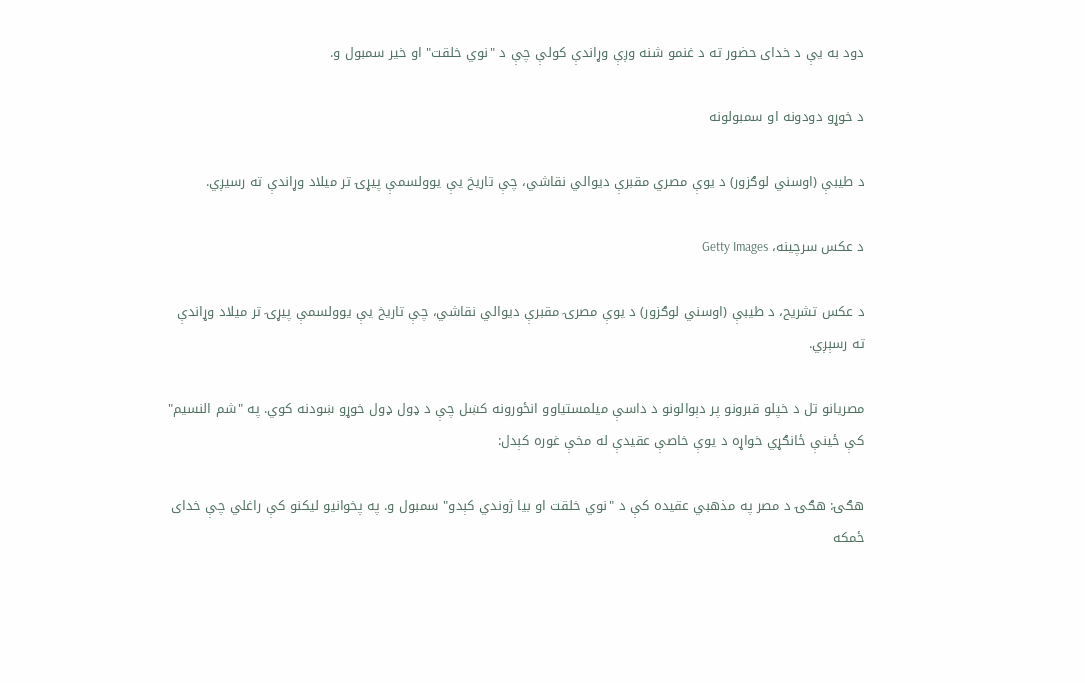دود به یې د خدای حضور ته د غنمو شنه وږې وړاندې کولې چې د "نوي خلقت" او خیر سمبول و.

د خوړو دودونه او سمبولونه

د طيبې (اوسني لوګزور) د یوې مصري مقبرې دیوالي نقاشي، چې تاریخ یې یوولسمې پیړۍ تر میلاد وړاندې ته رسیږي.

د عکس سرچینه، Getty Images

د عکس تشریح، د طيبې (اوسني لوګزور) د یوې مصرۍ مقبرې دیوالي نقاشي، چې تاریخ یې یوولسمې پیړۍ تر میلاد وړاندې ته رسېږي.

مصریانو تل د خپلو قبرونو پر دېوالونو د داسې میلمستیاوو انځورونه کښل چې د ډول ډول خوړو ښودنه کوي. په "شم النسيم" کې ځینې ځانګړي خواړه د یوې خاصې عقیدې له مخې غوره کېدل:

هګۍ: هګۍ د مصر په مذهبي عقیده کې د "نوي خلقت او بیا ژوندي کېدو" سمبول و. په پخوانیو لیکنو کې راغلي چې خدای ځمکه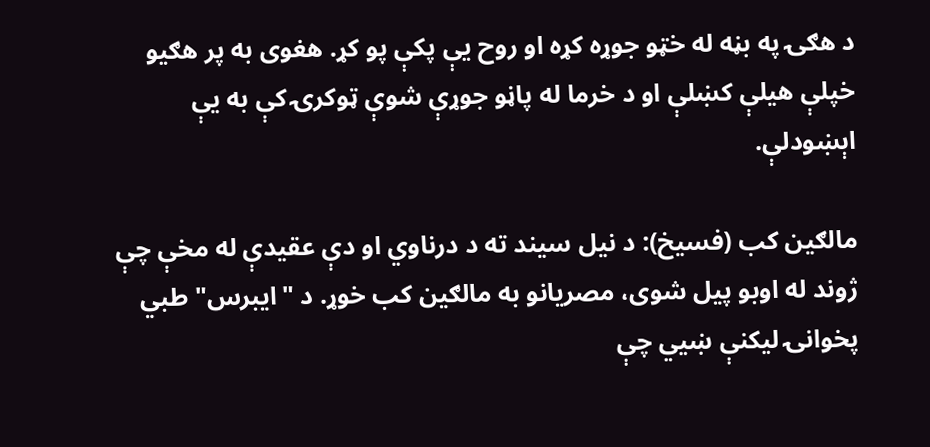د هګۍ په بڼه له خټو جوړه کړه او روح یې پکې پو کړ. هغوی به پر هګیو خپلې هیلې کښلې او د خرما له پاڼو جوړې شوې ټوکرۍ کې به یې اېښودلې.

مالګین کب (فسیخ): د نیل سیند ته د درناوي او دې عقیدې له مخې چې ژوند له اوبو پیل شوی، مصریانو به مالګین کب خوړ. د "ایبرس" طبي پخوانۍ لیکنې ښيي چې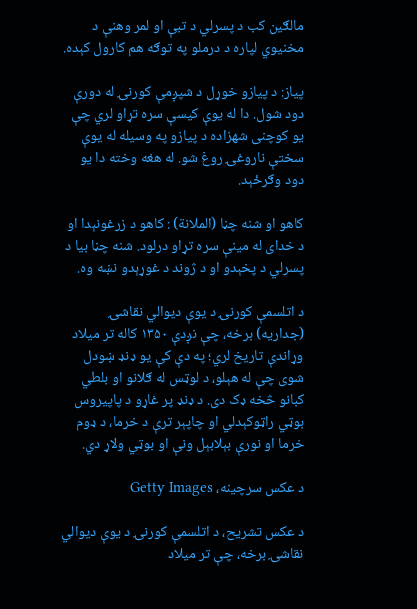مالګین کب د پسرلي د تبې او لمر وهنې د مخنیوي لپاره د درملو په توګه هم کارول کېده.

پیاز: د پیازو خوړل د شپږمې کورنۍ له دورې دود شول. دا له یوې کیسې سره تړاو لري چې یو کوچنی شهزاده د پیازو په وسیله له یوې سختې ناروغۍ روغ شو. له هغه وخته دا یو دود وګرځېد.

کاهو او شنه چڼا (الملانة) : کاهو د زرغونېدا او د خدای له مینې سره تړاو درلود. شنه چڼا بیا د پسرلي د پخېدو او د ژوند د غوړېدو نښه وه.

د اتلسمې کورنۍ د یوې دیوالي نقاشۍ (جداریه) برخه، چې نږدې ۱۳۵۰ کاله تر میلاد وړاندې تاریخ لري؛ په دې کې یو ډنډ ښودل شوی چې له هېلو، د لوټس له ګلانو او بلطي کبانو څخه ډک دی. د ډنډ پر غاړو د پاپیروس بوټي راټوکېدلي او چاپېر ترې د خرما، د ډوم خرما او نورې بېلابېل ونې او بوټي ولاړ دي.

د عکس سرچینه، Getty Images

د عکس تشریح، د اتلسمې کورنۍ د یوې دیوالي نقاشۍ برخه، چې تر میلاد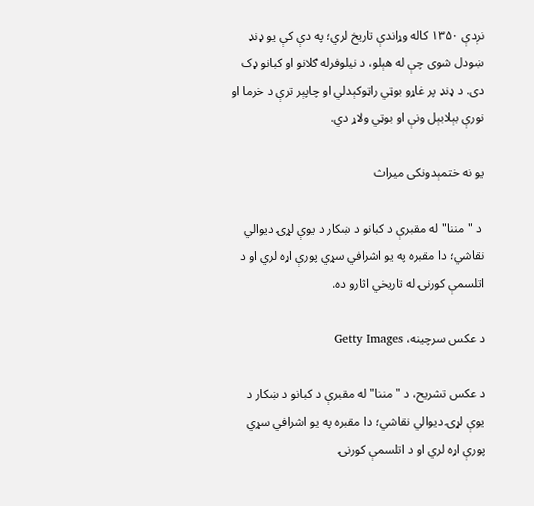نږدې ۱۳۵۰ کاله وړاندې تاریخ لري؛ په دې کې یو ډنډ ښودل شوی چې له هېلو، د نیلوفرله ګلانو او کبانو ډک دی. د ډنډ پر غاړو بوټي راټوکېدلي او چاپېر ترې د خرما او نورې بېلابېل ونې او بوټي ولاړ دي.

یو نه ختمېدونکی میراث

 د "مننا" له مقبرې د کبانو د ښکار د یوې لړۍ دیوالي نقاشي؛ دا مقبره په یو اشرافي سړي پورې اړه لري او د اتلسمې کورنۍ له تاریخي اثارو ده.

د عکس سرچینه، Getty Images

د عکس تشریح، د "مننا" له مقبرې د کبانو د ښکار د یوې لړۍ دیوالي نقاشي؛ دا مقبره په یو اشرافي سړي پورې اړه لري او د اتلسمې کورنۍ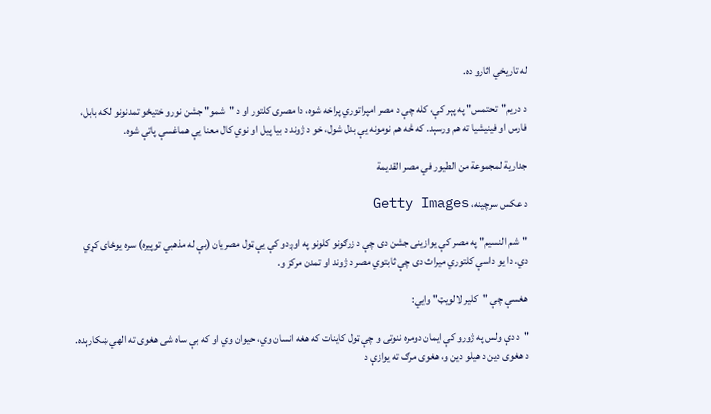له تاریخي اثارو ده.

د دریم"تحتمس" په پېر کې، کله چې د مصر امپراتوري پراخه شوه، دا مصری کلتور او د "شمو" جشن نورو ختیځو تمدنونو لکه بابل، فارس او فینیشیا ته هم ورسېد. که څه هم نومونه یې بدل شول، خو د ژوند د بیا پیل او نوي کال معنا یې هماغسې پاتې شوه.

جدارية لمجموعة من الطيور في مصر القديمة

د عکس سرچینه، Getty Images

"شم النسيم" په مصر کې یوازینی جشن دی چې د زرګونو کلونو په اوږدو کې یې ټول مصریان (بې له مذهبي توپیره) سره یوځای کړي دي. دا یو داسې کلتوري میراث دی چې ثابتوي مصر د ژوند او تمدن مرکز و.

هغسې چې "کلیر لالویټ" وايي:

"د دې ولس په ژورو کې ایمان دومره ننوتی و چې ټول کاینات که هغه انسان وي، حیوان وي او که بې ساه شی هغوی ته الهي ښکارېده. د هغوی دین د هیلو دین و، هغوی مرګ ته یوازې د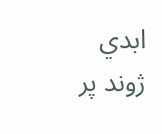ابدي ژوند پر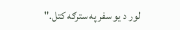لور د یو سفر په سترګه کتل."